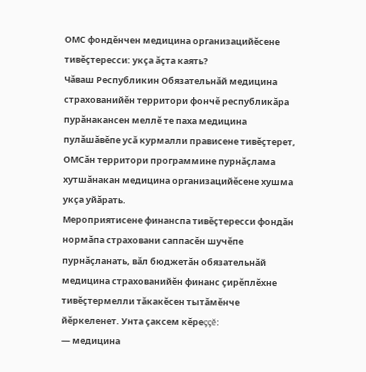ОМС фондĕнчен медицина организацийĕсене тивĕçтересси: укçа ăçта каять?
Чăваш Республикин Обязательнăй медицина страхованийĕн территори фончĕ республикăра пурăнакансен меллĕ те паха медицина пулăшăвĕпе усă курмалли прависене тивĕçтерет, ОМСăн территори программине пурнăçлама хутшăнакан медицина организацийĕсене хушма укçа уйăрать.
Мероприятисене финанспа тивĕçтересси фондăн нормăпа страховани саппасĕн шучĕпе пурнăçланать, вăл бюджетăн обязательнăй медицина страхованийĕн финанс çирĕплĕхне тивĕçтермелли тăкакĕсен тытăмĕнче йĕркеленет. Унта çаксем кĕреççĕ:
— медицина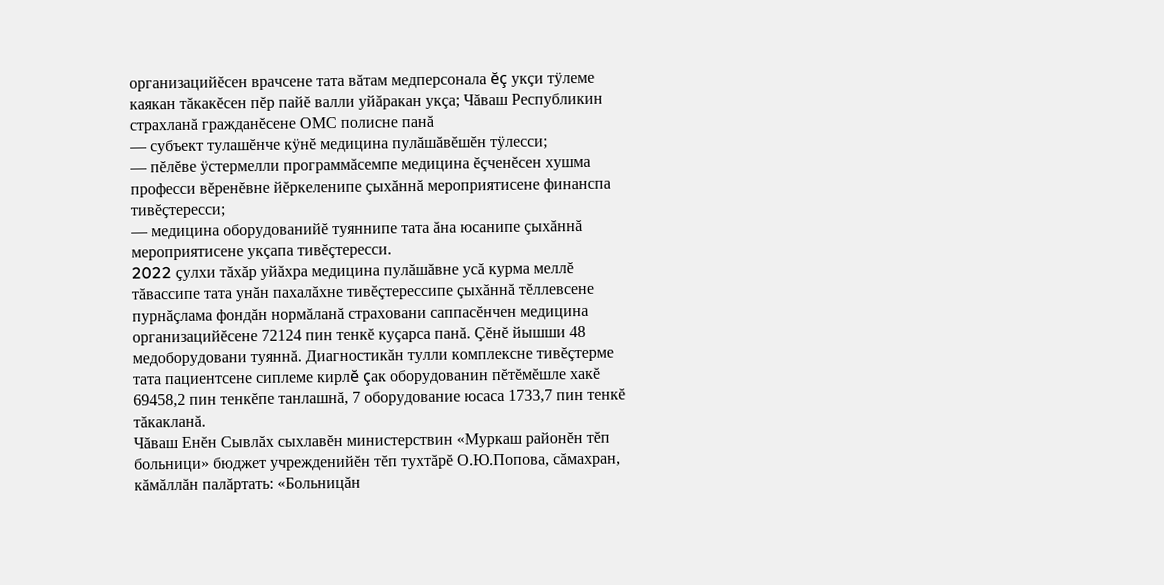организацийĕсен врачсене тата вăтам медперсонала ĕç укçи тÿлеме каякан тăкакĕсен пĕр пайĕ валли уйăракан укçа; Чăваш Республикин страхланă гражданĕсене ОМС полисне панă
— субъект тулашĕнче кÿнĕ медицина пулăшăвĕшĕн тÿлесси;
— пĕлĕве ÿстермелли программăсемпе медицина ĕçченĕсен хушма професси вĕренĕвне йĕркеленипе çыхăннă мероприятисене финанспа тивĕçтересси;
— медицина оборудованийĕ туяннипе тата ăна юсанипе çыхăннă мероприятисене укçапа тивĕçтересси.
2022 çулхи тăхăр уйăхра медицина пулăшăвне усă курма меллĕ тăвассипе тата унăн пахалăхне тивĕçтерессипе çыхăннă тĕллевсене пурнăçлама фондăн нормăланă страховани саппасĕнчен медицина организацийĕсене 72124 пин тенкĕ куçарса панă. Çĕнĕ йышши 48 медоборудовани туяннă. Диагностикăн тулли комплексне тивĕçтерме тата пациентсене сиплеме кирлĕ çак оборудованин пĕтĕмĕшле хакĕ 69458,2 пин тенкĕпе танлашнă, 7 оборудование юсаса 1733,7 пин тенкĕ тăкакланă.
Чăваш Енĕн Сывлăх сыхлавĕн министерствин «Муркаш районĕн тĕп больници» бюджет учрежденийĕн тĕп тухтăрĕ О.Ю.Попова, сăмахран, кăмăллăн палăртать: «Больницăн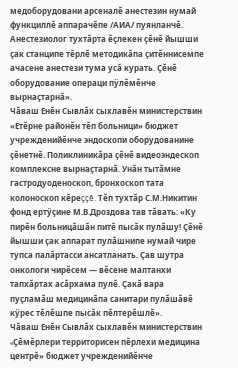медоборудовани арсеналĕ анестезин нумай функциллĕ аппарачĕпе /АИА/ пуянланчĕ. Анестезиолог тухтăрта ĕçлекен çĕнĕ йышши çак станципе тĕрлĕ методикăпа çитĕннисемпе ачасене анестези тума усă курать. Çĕнĕ оборудование операци пÿлĕмĕнче вырнаçтарнă».
Чăваш Енĕн Сывлăх сыхлавĕн министерствин «Етĕрне районĕн тĕп больници» бюджет учрежденийĕнче эндоскопи оборудованине çĕнетнĕ. Поликлиникăра çĕнĕ видеоэндескоп комплексне вырнаçтарнă. Унăн тытăмне гастродуоденоскоп, бронхоскоп тата колоноскоп кĕреççĕ. Тĕп тухтăр С.М.Никитин фонд ертÿçине М.В.Дроздова тав тăвать: «Ку пирĕн больницăшăн питĕ пысăк пулăшу! Çĕнĕ йышши çак аппарат пулăшнипе нумай чире тупса палăртасси ансатланать. Çав шутра онкологи чирĕсем — вĕсене малтанхи тапхăртах асăрхама пулĕ. Çакă вара пуçламăш медицинăпа санитари пулăшăвĕ кÿрес тĕлĕшпе пысăк пĕлтерĕшлĕ».
Чăваш Енĕн Сывлăх сыхлавĕн министерствин «Çĕмĕрлери территорисен пĕрлехи медицина центрĕ» бюджет учрежденийĕнче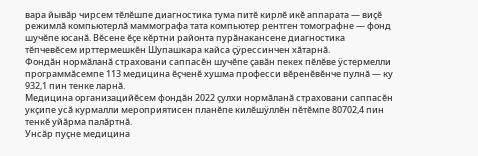вара йывăр чирсем тĕлĕшпе диагностика тума питĕ кирлĕ икĕ аппарата — виçĕ режимлă компьютерлă маммографа тата компьютер рентген томографне — фонд шучĕпе юсанă. Вĕсене ĕçе кĕртни районта пурăнакансене диагностика тĕпчевĕсем ирттермешкĕн Шупашкара кайса çÿрессинчен хăтарнă.
Фондăн нормăланă страховани саппасĕн шучĕпе çавăн пекех пĕлĕве ÿстермелли программăсемпе 113 медицина ĕçченĕ хушма професси вĕренĕвĕнче пулнă — ку 932,1 пин тенке ларнă.
Медицина организацийĕсем фондăн 2022 çулхи нормăланă страховани саппасĕн укçипе усă курмалли мероприятисен планĕпе килĕшÿллĕн пĕтĕмпе 80702,4 пин тенкĕ уйăрма палăртнă.
Унсăр пуçне медицина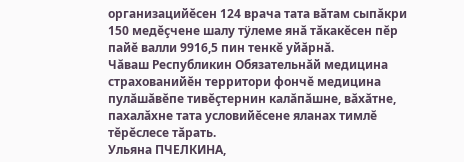организацийĕсен 124 врача тата вăтам сыпăкри 150 медĕçчене шалу тÿлеме янă тăкакĕсен пĕр пайĕ валли 9916,5 пин тенкĕ уйăрнă.
Чăваш Республикин Обязательнăй медицина страхованийĕн территори фончĕ медицина пулăшăвĕпе тивĕçтернин калăпăшне, вăхăтне, пахалăхне тата условийĕсене яланах тимлĕ тĕрĕслесе тăрать.
Ульяна ПЧЕЛКИНА,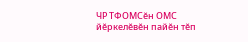ЧР ТФОМСĕн ОМС йĕркелĕвĕн пайĕн тĕп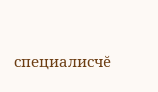специалисчĕ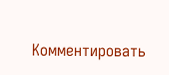Комментировать